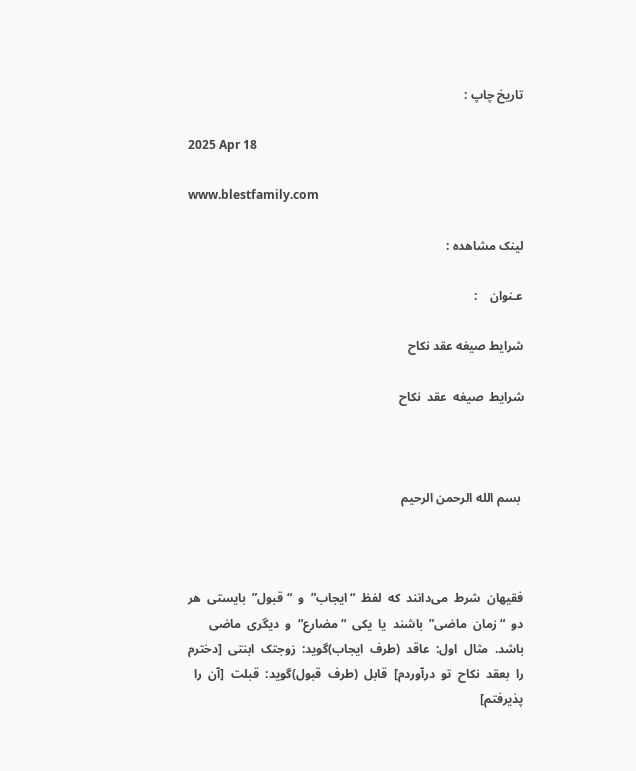تاریخ چاپ :

2025 Apr 18

www.blestfamily.com

لینک مشاهده :

عـنوان    :

شرایط صیغه عقد نکا‌ح

شرایط  صیغه  عقد  نکا‌ح



 بسم الله الرحمن الرحیم



فقیهان  شرط  می‌دانند  که  لفظ  “ایجاب‌”  و  “قبول‌”  بایستی  هر  دو  “زمان  ماضی‌”  باشند  یا  یکی  “مضارع‌“  و  دیگری  ماضی  باشد.  مثال  اول‌:  عاقد  (طرف  ایجاب‌)گوید:  زوجتک  ا‌بنتی  [دخترم  را  بعقد  نکاح  تو  درآوردم‌]  قابل  (طرف  قبول‌)گوید:  قبلت  [آن  را  پذیرفتم‌]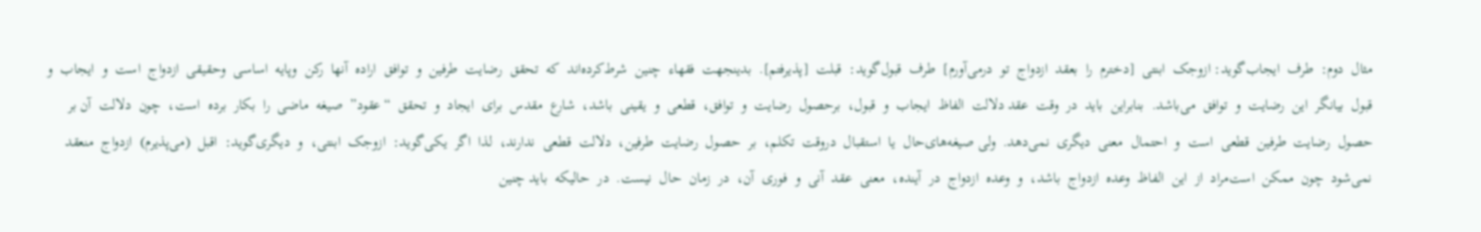مثال  دوم‌:  طرف  ایجاب‌گوید: ا‌زوجک  ابنتی  [دخترم  را  بعقد  ازدواج  تو  درمی‌آورم‌]  طرف  قبول‌گوید:  قبلت  [پذیرفتم‌].  بدینجهت  فقهاء  چنین  شرط‌کرده‌اند  که  تحقق  رضایت  طرفین  و  توافق  اراده  آنها  رکن  وپایه  اساسی  وحقیقی  ازدواج  است  و  ایجاب  و  قبول  بیانگر  این  رضایت  و  توافق  می‌باشد.  بنابراین  باید  در  وقت  عقد دلالت  الفاظ  ایجاب  و  قبول‌،  برحصول  رضایت  و  توافق‌،  قطعی  و  یقینی  باشد،  شارع  مقدس  برای  ایجاد  و  تحقق  “عقود”  صیغه  ماضی  را  بکار  برده  است‌،  چون  دلالت  آن بر  حصول  رضایت  طرفین  قطعی  است  و  احتمال  معنی  دیگری  نمی‌دهد.  ولی صیغه‌های‌حال  یا  استقبال  دروقت  تکلم‌،  بر  حصول  رضایت  طرفین‌،  دلالت  قطعی  ندارند،  لذا  اگر  یکی‌گوید:  ا‌زوجک  ا‌بنتی‌،  و  دیگری‌گوید:  اقبل  (می‌پذیرم‌)  ازدواج  منعقد  نمی‌شود  چون  ممکن  است‌مراد  از  این  الفاظ  وعده  ازدواج  باشد،  و  وعده  ازدواج  در  آینده‌،  معنی  عقد  آنی  و  فوری  آن‌،  در  زمان  حال  نیست‌.  در  حالیکه  باید چنین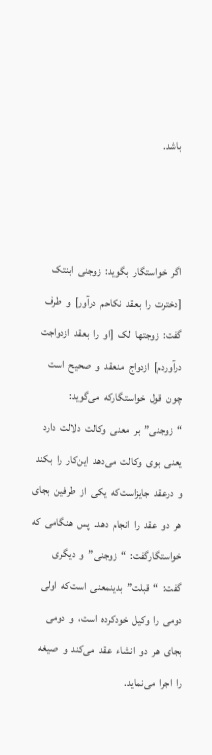باشد.



اگر  خواستگار  بگوید:  زو‌جنی  ا‌بنتک  [دخترت  را  بعقد  نکاحم  درآور]  و  طرف  گفت‌:  زوجتها  لک  [او  را  بعقد  ازدواجت  درآوردم‌]  ازدواج  منعقد  و  صحیح  است  چون  قول  خواستگارکه  می‌گوید:  “زو‌جنی‌”  بر  معنی  وکالت  دلالت  دارد  یعنی  بوی  وکالت  می‌دهد  این‌کار  را  بکند  و  درعقد  جایزاست‌که  یکی  از  طرفین  بجای  هر  دو  عقد  را  انجام  دهد.  پس  هنگامی  که  خواستگارگفت‌:  “زو‌جنی‌”  و  دیگری  گفت‌:  “قبلت‌”  بدینمعنی  است‌که  اولی  دومی  را  وکیل  خودکرده  است‌،  و  دومی  بجای  هر  دو  انشاء  عقد  می‌کند  و  صیغه  را  اجرا  می‌نماید.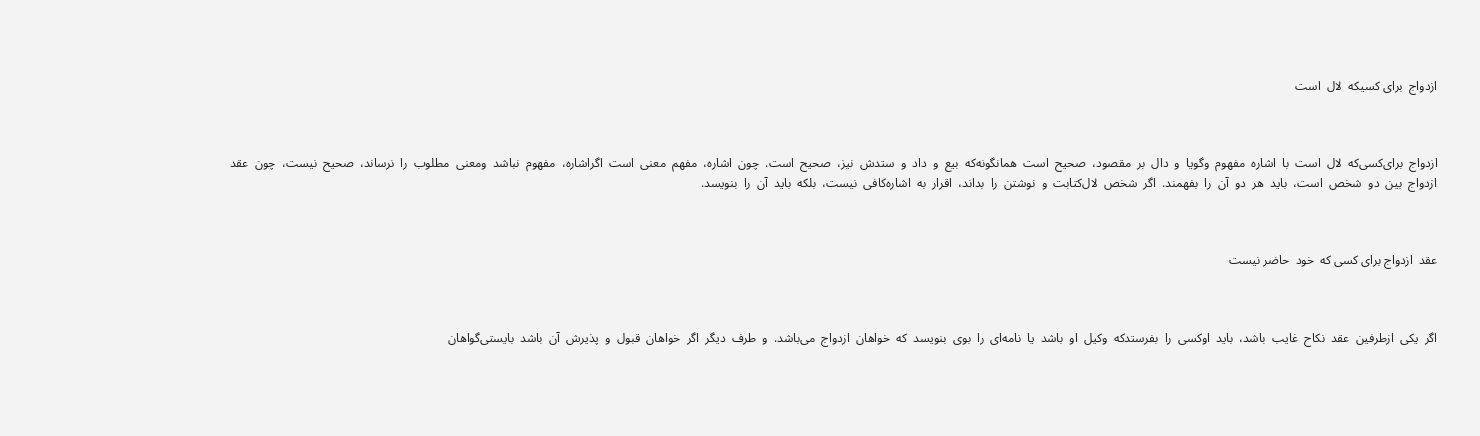ازدواج  برای كسیكه  لال  است



ازدواج  برای‌كسی‌كه  لال  است  با  اشاره  مفهوم  وگویا  و  دال  بر  مقصود،  صحیح  است  همانگونه‌كه  بیع  و  داد  و  ستدش  نیز،  صحیح  است‌.  چون  اشاره‌،  مفهم  معنی  است  اگراشاره‌،  مفهوم  نباشد  ومعنی  مطلوب  را  نرساند،  صحیح  نیست‌،  چون  عقد  ازدواج  بین  دو  شخص  است‌،  باید  هر  دو  آن  را  بفهمند.  اگر  شخص  لال‌كتابت  و  نوشتن  را  بداند،  اقرار  به  اشاره‌كافی  نیست‌،  بلكه  باید  آن  را  بنویسد.



عقد  ازدواج ‌برای ‌كسی‌ كه  خود  حا‌ضر نیست



اگر  یكی  ازطرفین  عقد  نكاح  غایب  باشد،  باید  اوكسی  را  بفرستدكه  وكیل  او  باشد  یا  نامه‌ای  را  بوی  بنویسد  كه  خواهان  ازدواج  می‌باشد.  و  طرف  دیگر  اگر  خواهان  قبول  و  پذیرش  آن  باشد  بایستی‌گواهان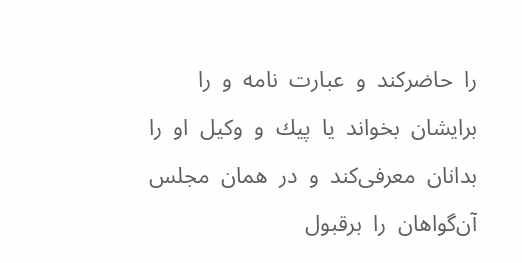را  حاضركند  و  عبارت  نامه  و  را  برایشان  بخواند  یا  پیك  و  وكیل  او  را  بدانان  معرفی‌كند  و  در  همان  مجلس  آن‌گواهان  را  برقبول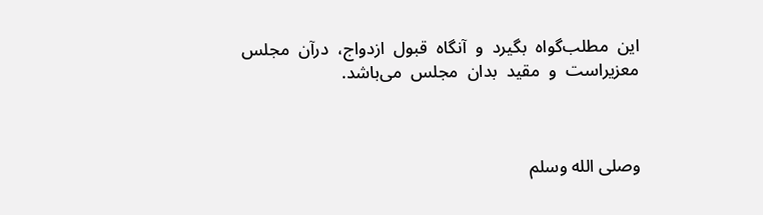این  مطلب‌گواه  بگیرد  و  آنگاه  قبول  ازدواج‌،  درآن  مجلس  معزیراست  و  مقید  بدان  مجلس  می‌باشد.



وصلی الله وسلم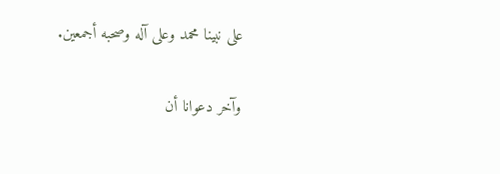علی نبینا محمد وعلی آله وصحبه أجمعین.

وآخر دعوانا أن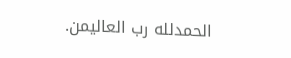الحمدلله رب العالیمن.